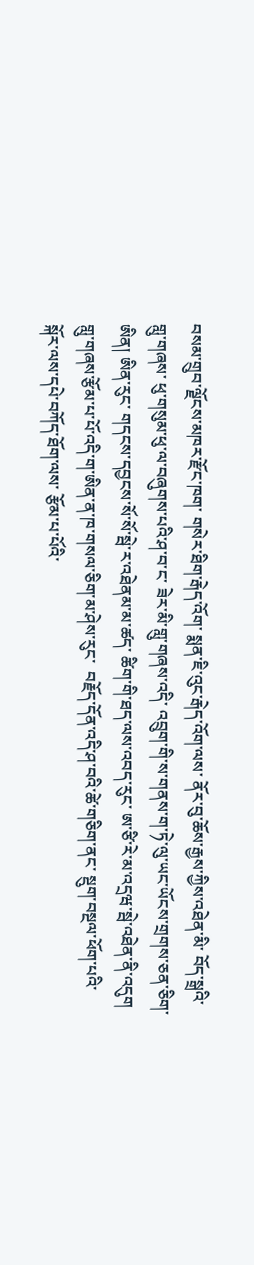བསམ་གྲུབ་ལྗོངས་མཁར་རྫོང་ཁག་ གསེར་ཐིག་རྒེད་འོག་ སྨན་ཇི་འུང་རྒེད་འོག་ལས་ ནོར་བུ་ཆོས་རྒྱས་ཀྱིས་འཐེན་མི་ བོད་སྒྲའི་གླུ་གཞས་ ཕུ་གསུམ་ཕུ་ལ་བཞུགས་པའི་ཤ་བ་ང་ ཟེར་མི་གླུ་གཞས་འདི་ འབྲུག་གི་ས་གནས་ག་ཏེ་ལུ་ཡང་ཡོངས་གྲགས་ཅན་ཅིག་ཨིན། ཨིན་རུང་ གདངས་དབྱངས་སོ་སོ་སྦེ་ར་འཐེནམ་མ་ཚད་ ཚིག་གི་ཐད་ལས་འབད་རུང་ ཨ་ཙི་རེ་མ་འདྲཝ་སྦེ་འཐེན་ནི་འདུག གླུ་གཞས་རྩོམ་པ་པོ་འདི་ག་ཨིན་ན་ཁ་གསལ་ཅིག་མ་ཤེས་རུང་  བརྗོད་དོན་འདི་ཤ་བའི་ཚེ་གཅིག་ནང་ སྡུག་བསྔལ་ཕོག་པའི་སྐོར་ལས་དཔེ་བཀོད་ཐོག་ལས་ རྩོམ་པ་པོའི་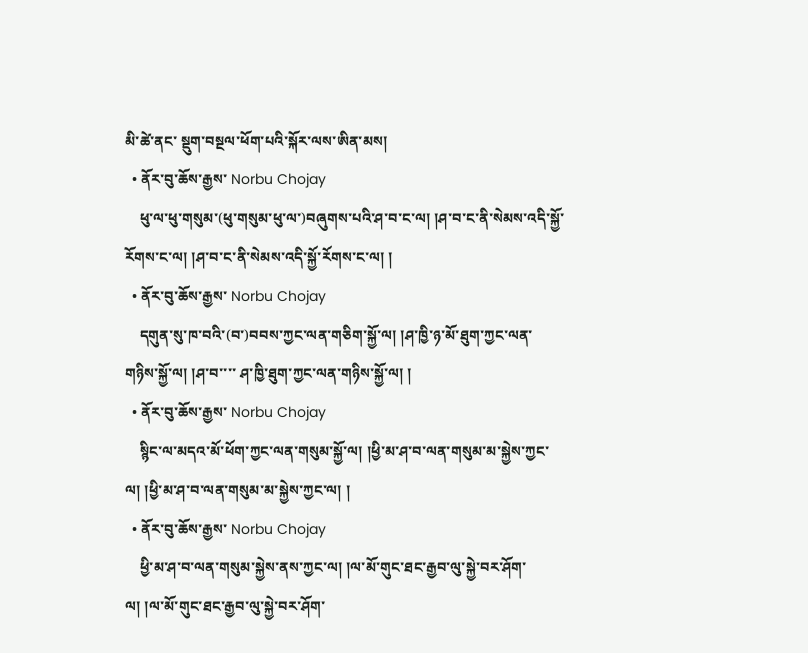མི་ཚེ་ནང་ སྡུག་བསྔལ་ཕོག་པའི་སྐོར་ལས་ཨིན་མས།
  • ནོར་བུ་ཆོས་རྒྱས་ Norbu Chojay
    ཕུ་ལ་ཕུ་གསུམ་(ཕུ་གསུམ་ཕུ་ལ་)བཞུགས་པའི་ཤ་བ་ང་ལ། །ཤ་བ་ང་ནི་སེམས་འདི་སྐྱོ་རོགས་ང་ལ། །ཤ་བ་ང་ནི་སེམས་འདི་སྐྱོ་རོགས་ང་ལ། །
  • ནོར་བུ་ཆོས་རྒྱས་ Norbu Chojay
    དགུན་སུ་ཁ་བའི་(བ་)བབས་ཀྱང་ལན་གཅིག་སྐྱོ་ལ། །ཤ་ཁྱི་ཉ་མོ་ཐུག་ཀྱང་ལན་གཉིས་སྐྱོ་ལ། །ཤ་བ་་་་ ཤ་ཁྱི་ཐུག་ཀྱང་ལན་གཉིས་སྐྱོ་ལ། །
  • ནོར་བུ་ཆོས་རྒྱས་ Norbu Chojay
    སྙིང་ལ་མདའ་མོ་ཕོག་ཀྱང་ལན་གསུམ་སྐྱོ་ལ། །ཕྱི་མ་ཤ་བ་ལན་གསུམ་མ་སྐྱེས་ཀྱང་ལ། །ཕྱི་མ་ཤ་བ་ལན་གསུམ་མ་སྐྱེས་ཀྱང་ལ། །
  • ནོར་བུ་ཆོས་རྒྱས་ Norbu Chojay
    ཕྱི་མ་ཤ་བ་ལན་གསུམ་སྐྱེས་ནས་ཀྱང་ལ། །ལ་མོ་གུང་ཐང་རྒྱབ་ལུ་སྐྱེ་བར་ཤོག་ལ། །ལ་མོ་གུང་ཐང་རྒྱབ་ལུ་སྐྱེ་བར་ཤོག་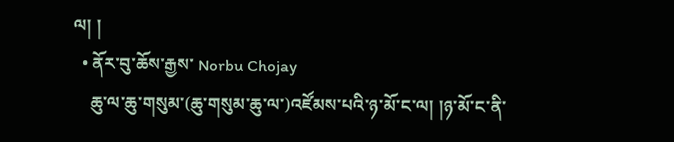ལ། །
  • ནོར་བུ་ཆོས་རྒྱས་ Norbu Chojay
    ཆུ་ལ་ཆུ་གསུམ་(ཆུ་གསུམ་ཆུ་ལ་)འཛོམས་པའི་ཉ་མོ་ང་ལ། །ཉ་མོ་ང་ནི་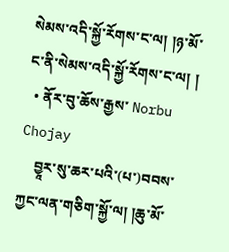སེམས་འདི་སྐྱོ་རོགས་ང་ལ། །ཉ་མོ་ང་ནི་སེམས་འདི་སྐྱོ་རོགས་ང་ལ། །
  • ནོར་བུ་ཆོས་རྒྱས་ Norbu Chojay
    བྱཱར་སུ་ཆར་པའི་(པ་)བབས་ཀྱང་ལན་གཅིག་སྐྱོ་ལ། །ཆུ་མོ་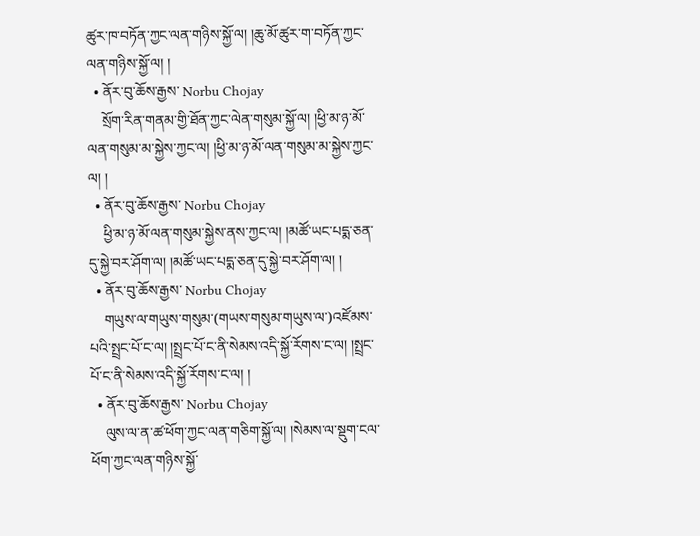ཚུར་ཁ་བཏོན་ཀྱང་ལན་གཉིས་སྐྱོ་ལ། །ཆུ་མོ་ཚུར་ག་བཏོན་ཀྱང་ལན་གཉིས་སྐྱོ་ལ། །
  • ནོར་བུ་ཆོས་རྒྱས་ Norbu Chojay
    སྲོག་རིན་གནམ་གྱི་ཐོན་ཀྱང་ལེན་གསུམ་སྐྱོ་ལ། །ཕྱི་མ་ཉ་མོ་ལན་གསུམ་མ་སྐྱེས་ཀྱང་ལ། །ཕྱི་མ་ཉ་མོ་ལན་གསུམ་མ་སྐྱེས་ཀྱང་ལ། །
  • ནོར་བུ་ཆོས་རྒྱས་ Norbu Chojay
    ཕྱི་མ་ཉ་མོ་ལན་གསུམ་སྐྱེས་ནས་ཀྱང་ལ། །མཚོ་ཡང་པདྨ་ཅན་དུ་སྐྱེ་བར་ཤོག་ལ། །མཚོ་ཡང་པདྨ་ཅན་དུ་སྐྱེ་བར་ཤོག་ལ། །
  • ནོར་བུ་ཆོས་རྒྱས་ Norbu Chojay
    གཡུས་ལ་གཡུས་གསུམ་(གཡས་གསུམ་གཡུས་ལ་)འཛོམས་པའི་སྤྲང་པོ་ང་ལ། །སྤྲང་པོ་ང་ནི་སེམས་འདི་སྐྱོ་རོགས་ང་ལ། །སྤྲང་པོ་ང་ནི་སེམས་འདི་སྐྱོ་རོགས་ང་ལ། །
  • ནོར་བུ་ཆོས་རྒྱས་ Norbu Chojay
    ལུས་ལ་ན་ཚ་ཕོག་ཀྱང་ལན་གཅིག་སྐྱོ་ལ། །སེམས་ལ་སྡུག་ངལ་ཕོག་ཀྱང་ལན་གཉིས་སྐྱོ་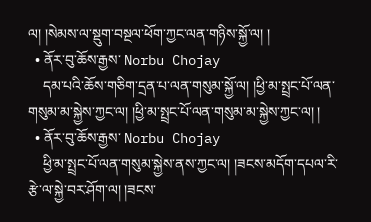ལ། །སེམས་ལ་སྡུག་བསྔལ་ཕོག་ཀྱང་ལན་གཉིས་སྐྱོ་ལ། །
  • ནོར་བུ་ཆོས་རྒྱས་ Norbu Chojay
    དམ་པའི་ཆོས་གཅིག་དྲན་པ་ལན་གསུམ་སྐྱོ་ལ། །ཕྱི་མ་སྤྲང་པོ་ལན་གསུམ་མ་སྐྱེས་ཀྱང་ལ། །ཕྱི་མ་སྤྲང་པོ་ལན་གསུམ་མ་སྐྱེས་ཀྱང་ལ། །
  • ནོར་བུ་ཆོས་རྒྱས་ Norbu Chojay
    ཕྱི་མ་སྤྲང་པོ་ལན་གསུམ་སྐྱེས་ནས་ཀྱང་ལ། །ཟངས་མདོག་དཔལ་རི་རྩེ་ལ་སྐྱེ་བར་ཤོག་ལ། །ཟངས་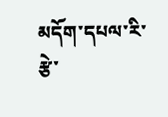མདོག་དཔལ་རི་རྩེ་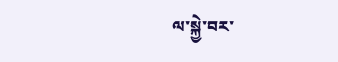ལ་སྐྱེ་བར་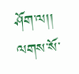ཤོག་ལ།། ལགས་སོ་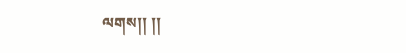ལགས།། །།